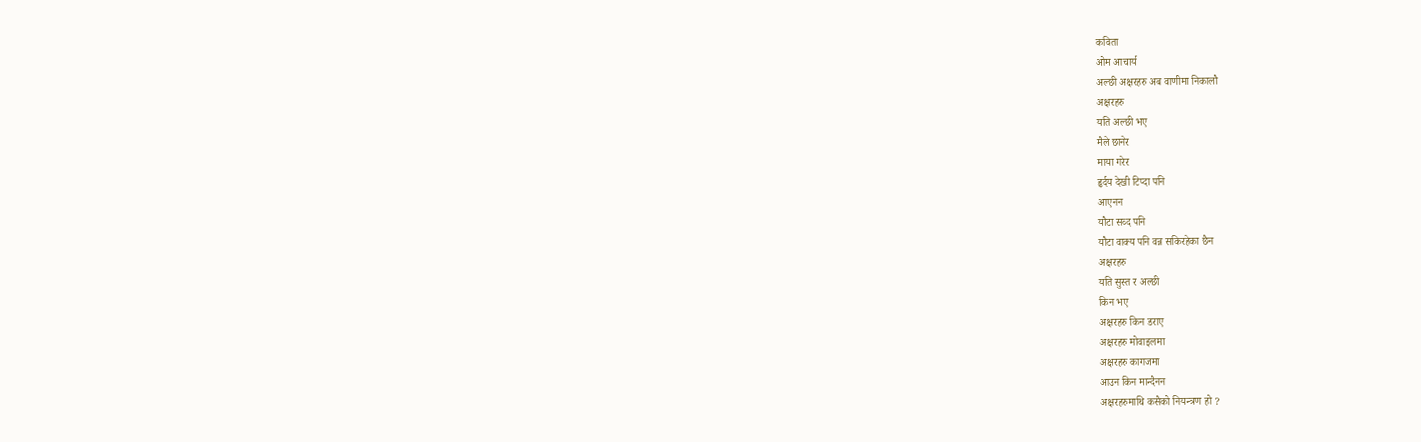कविता
ओम आचार्य
अल्छी अक्षरहरु अब वाणीमा निकालौ
अक्षरहरु
यति अल्छी भए
मैले छानेर
माया गरेर
हृर्दय देखी टिप्दा पनि
आएनन
यौटा सव्द पनि
यौटा वाक्य पनि वन्न सकिरहेका छैन
अक्षरहरु
यति सुस्त र अल्छी
किन भए
अक्षरहरु किन डराए
अक्षरहरु मोवाइलमा
अक्षरहरु कागजमा
आउन किन मान्दैनन
अक्षरहरुमाथि कसैको नियन्त्रण हो ?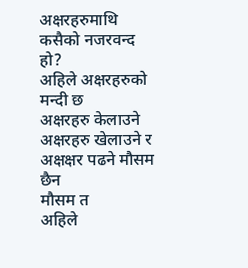अक्षरहरुमाथि कसैको नजरवन्द हो?
अहिले अक्षरहरुको मन्दी छ
अक्षरहरु केलाउने
अक्षरहरु खेलाउने र
अक्षक्षर पढने मौसम छैन
मौसम त
अहिले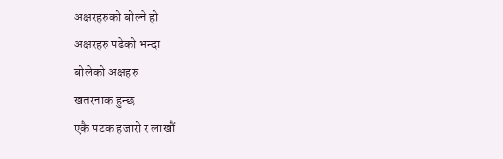अक्षरहरुको बोल्ने हो
अक्षरहरु पढेको भन्दा
बोलेको अक्षहरु
खतरनाक हुन्छ
एकै पटक हजारो र लाखौं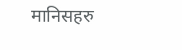मानिसहरु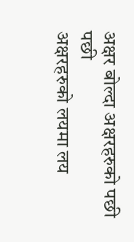अक्षर बोल्दा अक्षरहरुको पछी पछी
अक्षरहरुको लयमा लय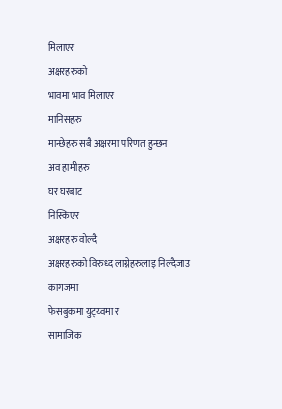मिलाएर
अक्षरहरुको
भावमा भाव मिलाएर
मानिसहरु
मान्छेहरु सबै अक्षरमा परिणत हुन्छन
अव हामीहरु
घर घरबाट
निस्किएर
अक्षरहरु वोल्दै
अक्षरहरुको विरुध्द लाग्नेहरुलाइ निल्दैजाउ
कागजमा
फेसबुकमा युट्य्वमा र
सामाजिक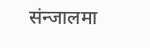संन्जालमा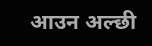आउन अल्छी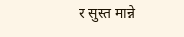र सुस्त मान्ने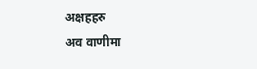अक्षहहरु
अव वाणीमा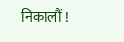निकालौं !